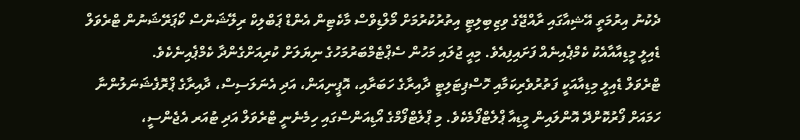ދެކުނު އިރުމަތީ އޭޝިއާގައި ރާއްޖޭގެ ވިޒިބިލިޓީ އިތުރުކުރުމަށް މޯލްޑިވްސް މާކެޓިން އެންޑް ޕަބްލިކް ރިލޭޝަންސް ކޯޕަރޭޝަނުން ޓްރެވަލް ޑެއިލީ މީޑިއާއާއެކު ކެމްޕެއިނެއް ފަށައިފިއެވެ. މިއީ ޖުލައި މަހުން ސެޕްޓެމްބަރުމަހުގެ ނިޔަލަށް ކުރިއަށްގެންދާ ކެމްޕެއިނެކެވެ.
ޓްރެވަލް ޑެއިލީ މިޑިއާއަކީ ފަތުރުވެރިކަމާއި ހޮސްޕިޓަލިޓީ ދާއިރާގެ ހަބަރާއި، އޮޕީނިއަން، އަދި އެނަލަސިސް، ދާއިރާގެ ޕްރޮފެޝަނަލުންނާ ހަމައަށް ފޯރުކޮށްދޭ އޮންލައިން މީޑިއާ ޕްލެޓްފޯމެކެވެ. މި ޕްލެޓްފޯމްގެ އޯޑިއަންސްގައި ހިމެނެނީ ޓްރެވަލް އަދި ޓުއަރ އެޖެންސީ،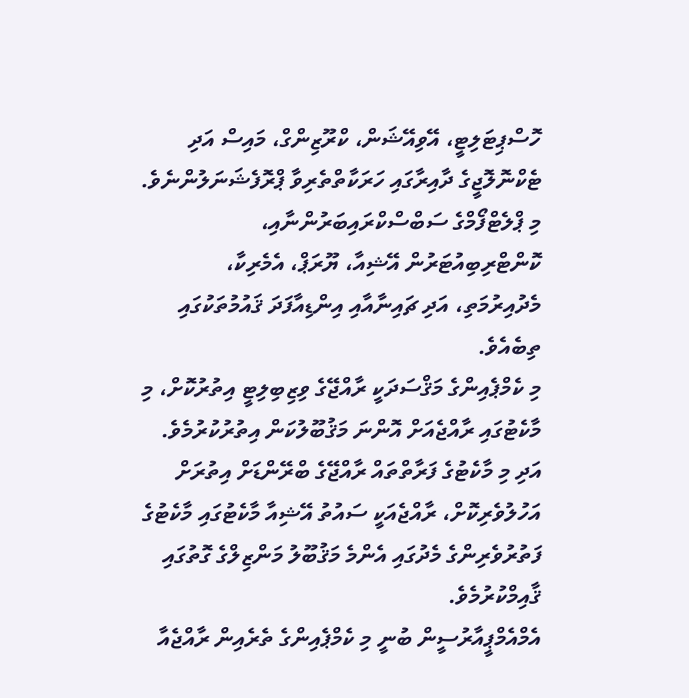ހޮސްޕިޓަލިޓީ، އޭވިއޭޝަން، ކްރޫޒިންގް، މައިސް އަދި ޓެކްނޮލޮޖީގެ ދާއިރާގައި ހަރަކާތްތެރިވާ ޕްރޮފެޝަނަލުންނެވެ.
މި ޕްލެޓްފޯމްގެ ސަބްސްކްރައިބަރުންނާއި، ކޮންޓްރިބިއުޓަރުން އޭޝިއާ، ޔޫރަޕް، އެމެރިކާ، މެދުއިރުމަތި، އަދި ޗައިނާއާއި އިންޑިއާފަދަ ޤައުމުތަކުގައި ތިބެއެވެ.
މި ކެމްޕެއިންގެ މަޤްސަދަކީ ރާއްޖޭގެ ވިޒިބިލިޓީ އިތުރުކޮށް، މި މާކެޓުގައި ރާއްޖެއަށް އޮންނަ މަޤުބޫލުކަން އިތުރުކުރުމެވެ. އަދި މި މާކެޓުގެ ފަރާތްތައް ރާއްޖޭގެ ބްރޭންޑަށް އިތުރަށް އަހުލުވެރިކޮށް، ރާއްޖެއަކީ ސައުތު އޭޝިއާ މާކެޓުގައި މާކެޓުގެ ފަތުރުވެރިންގެ މެދުގައި އެންމެ މަޤުބޫލު މަންޒިލްގެ ގޮތުގައި ޤާއިމްކުރުމެވެ.
އެމްއެމްޕީއާރުސީން ބުނީ މި ކެމްޕެއިންގެ ތެރެއިން ރާއްޖެއާ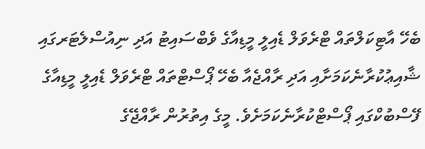ބެހޭ އާޓިކަލްތައް ޓްރެވަލް ޑެއިލީ މީޑިއާގެ ވެބްސައިޓު އަދި ނިއުސްލެޓަރގައި ޝާއިޢުކުރާނެކަމަށާއި އަދި ރާއްޖެއާ ބެހޭ ޕޯސްޓްތައް ޓްރެވަލް ޑެއިލީ މީޑިއާގެ ފޭސްބުކްގައި ޕޯސްޓްކުރާނެކަމަށެވެ. މީގެ އިތުރުން ރާއްޖޭގެ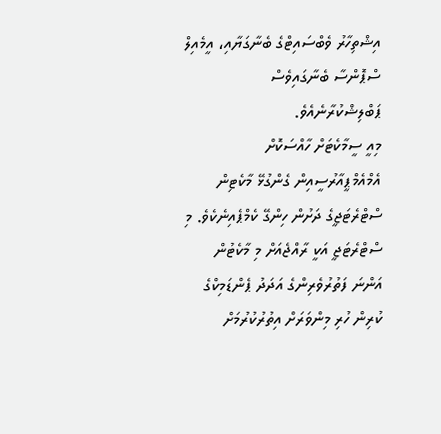އިޝްތިހާރު ވެބްސައިޓްގެ ބެނާގަޔާއި، އީމެއިލް ސްޕޮންސާ ބެނާގައިވެސް ޕަބްލިޝްކުރާނެއެވެ.
މިއީ ސީމާކެޓަށް ހާއްސަކޮށް އެމްއެމްޕީއާރުސީއިން ގެންގުޅޭ މާކެޓިން ސްޓްރެޓަޖީގެ ދަށުން ހިންގޭ ކެމްޕެއިނެކެވެ. މި ސްޓްރެޓަޖީ އަކީ ރާއްޖެއަށް މި މާކެޓުން އަންނަ ފަތުރުވެރިންގެ އަދަދު ޕެންޑަމިކްގެ ކުރިން ހުރި މިންވަރަށް އިތުރުކުރުމަށް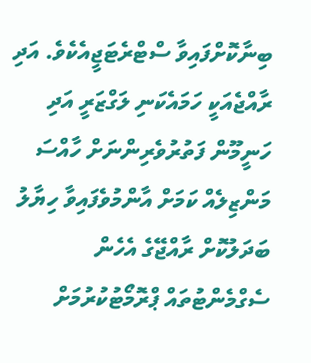ބިނާކޮށްފައިވާ ސްޓްރެޓަޖީއެކެވެ. އަދި ރާއްޖެއަކީ ހަމައެކަނި ލަގްޒަރީ އަދި ހަނީމޫން ފަތުރުވެރިންނަށް ހާއްސަ މަންޒިލެއް ކަމަށް އާންމުވެފައިވާ ހިޔާލު ބަދަލުކޮށް ރާއްޖޭގެ އެހެން ސެގްމެންޓުތައް ޕްރޮމޯޓުކުރުމަށް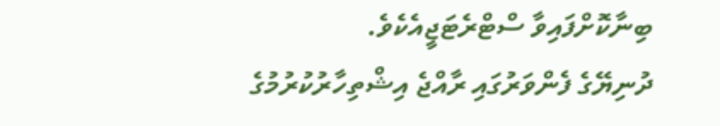ބިނާކޮށްފައިވާ ސްޓްރެޓަޖީއެކެވެ.
ދުނިޔޭގެ ފެންވަރުގައި ރާއްޖެ އިޝްތިހާރުކުރުމުގެ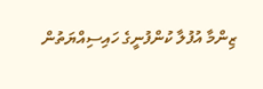ޒިންމާ އުފުލާ ކުންފުނީގެ ހައިސިއްޔަތުން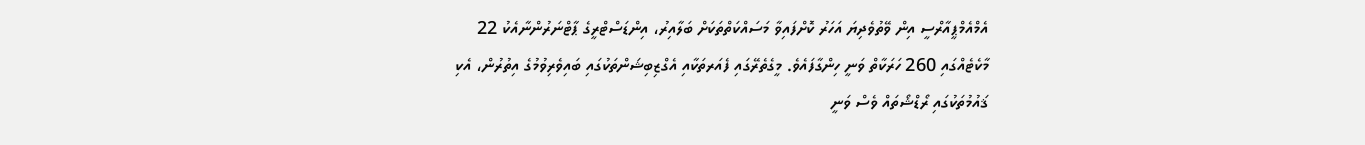އެމްއެމްޕީއާރްސީ އިން ވޭތުވެދިޔަ އަހަރު ކޮށްފައިވާ މަސައްކަތްތަކަށް ބަލާއިރު، އިންޑަސްޓްރީގެ ޕާޓްނަރުންނާއެކު 22 މާކެޓެއްގައި 260 ހަރަކާތް ވަނީ ހިންގާފައެވެ. މީގެތެރޭގައި ފެއަރތަކާއި އެގްޒިބިޝަންތަކުގައި ބައިވެރިވުމުގެ އިތުރުން، އެކި ޤައުމުތަކުގައި ރޯޑްޝޯތައް ވެސް ވަނީ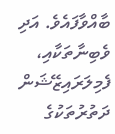ބާއްވާފައެވެ. އަދި ވެބިނާތަކާއި، ފެމިލަރައިޒޭޝަން ދަތުރުތަކުގެ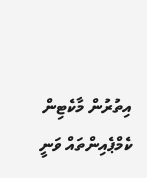އިތުރުން މާކެޓިން ކެމްޕެއިންތައް ވަނީ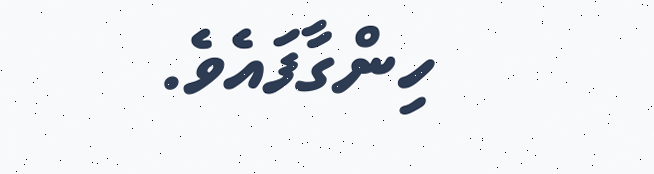ހިންގާފައެވެ.